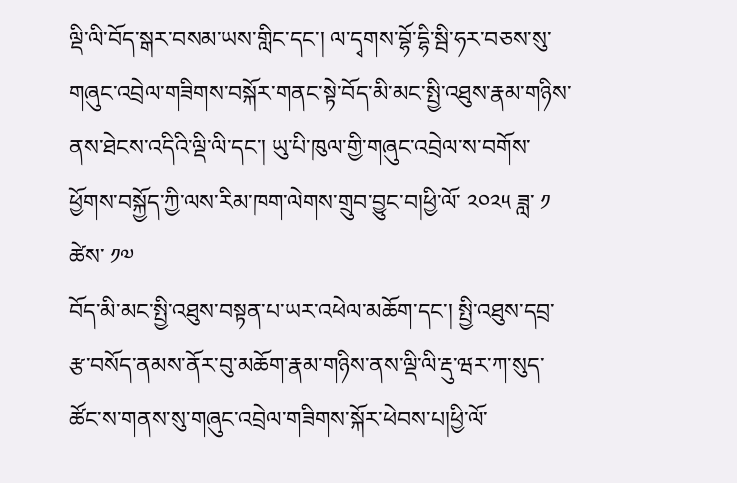ལྡི་ལི་བོད་སྒར་བསམ་ཡས་གླིང་དང་། ལ་དྭགས་བྷོ་དྷི་སྦི་ཧར་བཅས་སུ་གཞུང་འབྲེལ་གཟིགས་བསྐོར་གནང་སྟེ་བོད་མི་མང་སྤྱི་འཐུས་རྣམ་གཉིས་ནས་ཐེངས་འདིའི་ལྡི་ལི་དང་། ཡུ་པི་ཁུལ་གྱི་གཞུང་འབྲེལ་ས་བགོས་ཕྱོགས་བསྐྱོད་ཀྱི་ལས་རིམ་ཁག་ལེགས་གྲུབ་བྱུང་བ།ཕྱི་ལོ་ ༢༠༢༥ ཟླ་ ༡ ཚེས་ ༡༧
བོད་མི་མང་སྤྱི་འཐུས་བསྟན་པ་ཡར་འཕེལ་མཆོག་དང་། སྤྱི་འཐུས་དབྲ་རྩ་བསོད་ནམས་ནོར་བུ་མཆོག་རྣམ་གཉིས་ནས་ལྡི་ལི་རྡུ་ཝར་ཀ་སུད་ཚོང་ས་གནས་སུ་གཞུང་འབྲེལ་གཟིགས་སྐོར་ཕེབས་པ།ཕྱི་ལོ་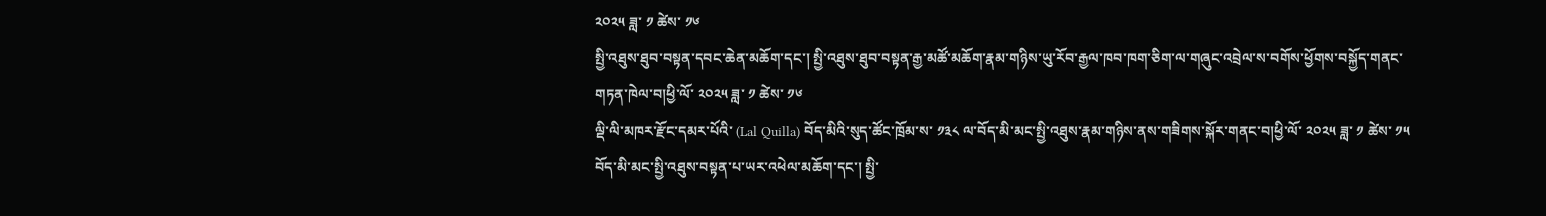༢༠༢༥ ཟླ་ ༡ ཚེས་ ༡༦
སྤྱི་འཐུས་ཐུབ་བསྟན་དབང་ཆེན་མཆོག་དང་། སྤྱི་འཐུས་ཐུབ་བསྟན་རྒྱ་མཚོ་མཆོག་རྣམ་གཉིས་ཡུ་རོབ་རྒྱལ་ཁབ་ཁག་ཅིག་ལ་གཞུང་འབྲེལ་ས་བགོས་ཕྱོགས་བསྐྱོད་གནང་གཏན་ཁེལ་བ།ཕྱི་ལོ་ ༢༠༢༥ ཟླ་ ༡ ཚེས་ ༡༦
ལྡི་ལི་མཁར་རྫོང་དམར་པོའི་ (Lal Quilla) བོད་མིའི་སུད་ཚོང་ཁྲོམ་ས་ ༡༣༨ ལ་བོད་མི་མང་སྤྱི་འཐུས་རྣམ་གཉིས་ནས་གཟིགས་སྐོར་གནང་བ།ཕྱི་ལོ་ ༢༠༢༥ ཟླ་ ༡ ཚེས་ ༡༥
བོད་མི་མང་སྤྱི་འཐུས་བསྟན་པ་ཡར་འཕེལ་མཆོག་དང་། སྤྱི་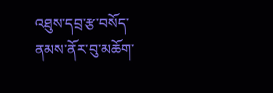འཐུས་དབྲ་རྩ་བསོད་ནམས་ནོར་བུ་མཆོག་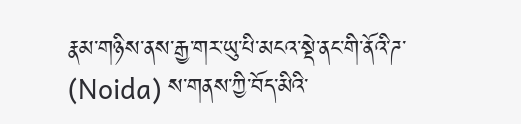རྣམ་གཉིས་ནས་རྒྱ་གར་ཡུ་པི་མངའ་སྡེ་ནང་གི་ནོའི་ཌ་ (Noida) ས་གནས་ཀྱི་བོད་མིའི་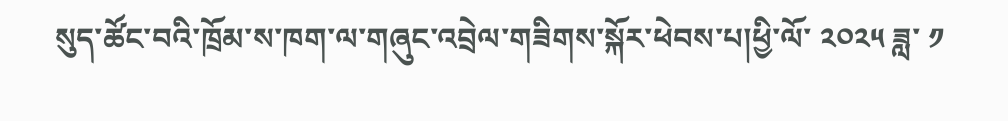སུད་ཚོང་བའི་ཁྲོམ་ས་ཁག་ལ་གཞུང་འབྲེལ་གཟིགས་སྐོར་ཕེབས་པ།ཕྱི་ལོ་ ༢༠༢༥ ཟླ་ ༡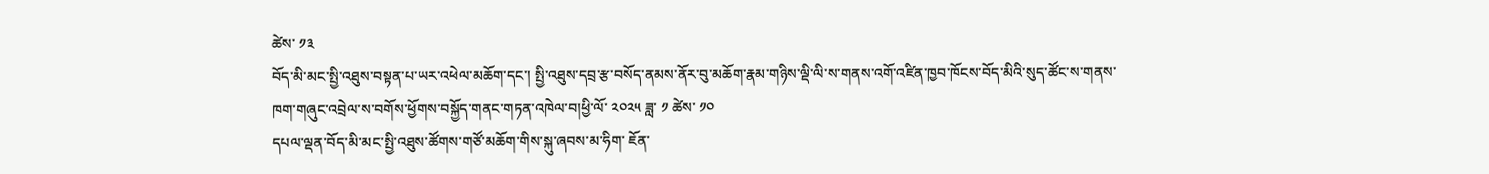ཚེས་ ༡༣
བོད་མི་མང་སྤྱི་འཐུས་བསྟན་པ་ཡར་འཕེལ་མཆོག་དང་། སྤྱི་འཐུས་དབྲ་རྩ་བསོད་ནམས་ནོར་བུ་མཆོག་རྣམ་གཉིས་ལྡི་ལི་ས་གནས་འགོ་འཛིན་ཁྱབ་ཁོངས་བོད་མིའི་སུད་ཚོང་ས་གནས་ཁག་གཞུང་འབྲེལ་ས་བགོས་ཕྱོགས་བསྐྱོད་གནང་གཏན་འཁེལ་བ།ཕྱི་ལོ་ ༢༠༢༥ ཟླ་ ༡ ཚེས་ ༡༠
དཔལ་ལྡན་བོད་མི་མང་སྤྱི་འཐུས་ཚོགས་གཙོ་མཆོག་གིས་སྐུ་ཞབས་མ་ཧིག་ ཇོན་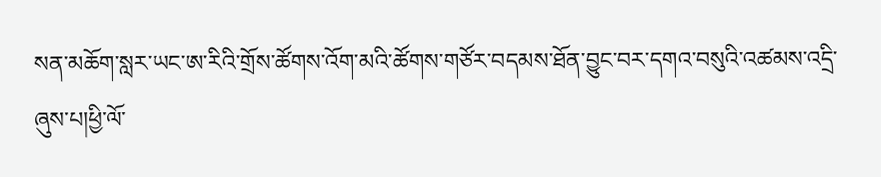སན་མཆོག་སླར་ཡང་ཨ་རིའི་གྲོས་ཚོགས་འོག་མའི་ཚོགས་གཙོར་བདམས་ཐོན་བྱུང་བར་དགའ་བསུའི་འཚམས་འདྲི་ཞུས་པ།ཕྱི་ལོ་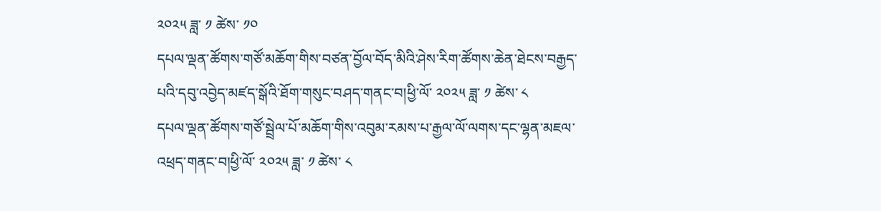༢༠༢༥ ཟླ་ ༡ ཚེས་ ༡༠
དཔལ་ལྡན་ཚོགས་གཙོ་མཆོག་གིས་བཙན་བྱོལ་བོད་མིའི་ཤེས་རིག་ཚོགས་ཆེན་ཐེངས་བརྒྱད་པའི་དབུ་འབྱེད་མཛད་སྒོའི་ཐོག་གསུང་བཤད་གནང་བ།ཕྱི་ལོ་ ༢༠༢༥ ཟླ་ ༡ ཚེས་ ༨
དཔལ་ལྡན་ཚོགས་གཙོ་སྦྲེལ་པོ་མཆོག་གིས་འབུམ་རམས་པ་རྒྱལ་ལོ་ལགས་དང་ལྷན་མཇལ་འཕྲད་གནང་བ།ཕྱི་ལོ་ ༢༠༢༥ ཟླ་ ༡ ཚེས་ ༨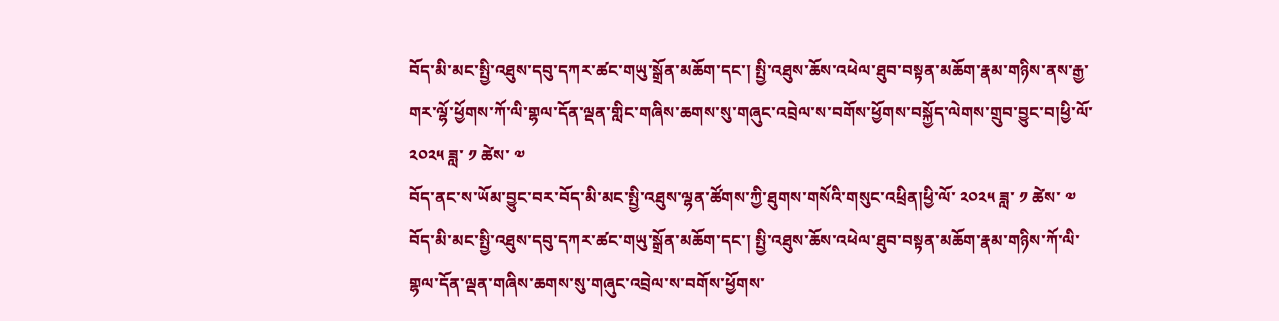བོད་མི་མང་སྤྱི་འཐུས་དབུ་དཀར་ཚང་གཡུ་སྒྲོན་མཆོག་དང་། སྤྱི་འཐུས་ཆོས་འཕེལ་ཐུབ་བསྟན་མཆོག་རྣམ་གཉིས་ནས་རྒྱ་གར་ལྷོ་ཕྱོགས་ཀོ་ལི་གྷལ་དོན་ལྡན་གླིང་གཞིས་ཆགས་སུ་གཞུང་འབྲེལ་ས་བགོས་ཕྱོགས་བསྐྱོད་ལེགས་གྲུབ་བྱུང་བ།ཕྱི་ལོ་ ༢༠༢༥ ཟླ་ ༡ ཚེས་ ༧
བོད་ནང་ས་ཡོམ་བྱུང་བར་བོད་མི་མང་སྤྱི་འཐུས་ལྷན་ཚོགས་ཀྱི་ཐུགས་གསོའི་གསུང་འཕྲིན།ཕྱི་ལོ་ ༢༠༢༥ ཟླ་ ༡ ཚེས་ ༧
བོད་མི་མང་སྤྱི་འཐུས་དབུ་དཀར་ཚང་གཡུ་སྒྲོན་མཆོག་དང་། སྤྱི་འཐུས་ཆོས་འཕེལ་ཐུབ་བསྟན་མཆོག་རྣམ་གཉིས་ཀོ་ལི་གྷལ་དོན་ལྡན་གཞིས་ཆགས་སུ་གཞུང་འབྲེལ་ས་བགོས་ཕྱོགས་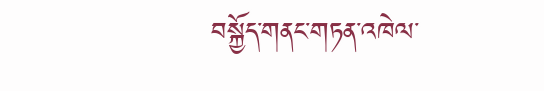བསྐྱོད་གནང་གཏན་འཁེལ་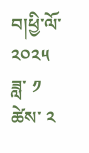བ།ཕྱི་ལོ་ ༢༠༢༥ ཟླ་ ༡ ཚེས་ ༢